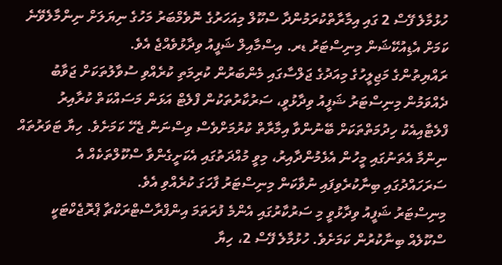ހުޅުމާލެ ފޭސް 2 ގައި އިމާރާތްކުރަމުންދާ ސްކޫލް މިއަހަރުގެ ނޮވެމްބަރު މަހުގެ ނިޔަލަށް ނިންމާލެވޭނެ ކަމަށް އެޑިއުކޭޝަން މިނިސްޓަރު ޑރ. އިސްމާއިލް ޝަފީއު ވިދާޅުވެއްޖެ އެވެ.
ރައްޔިތުންގެ މަޖިލީހުގެ މިއަދުގެ ޖަލްސާގައި މެންބަރުން ކުރިމަތި ކުރެއްވި ސުވާލުތަކަށް ޖަވާބު ދެއްވަމުން މިނިސްޓަރު ޝަފީއު ވިދާޅުވީ، ސަރުކާރުތަކުން ފްލެޓް އަޅަން މަސައްކަތް ކުރާއިރު ފްލެޓާއިއެކު ހިދުމަތްތަކަށް ބޭނުންވާ އިމާރާތް ކުރުމަށްވެސް ވިސްނަން ޖެހޭ ކަމަށެވެ. ހިޔާ ޓަވަރުތައް ނިންމާ އެތަނުގައި މީހުން އެޅެމުންދާއިރު، މިވީ މުއްދަތުގައި އެކަށީގެންވާ ސްކޫލްތަކެއް އެ ސަރަހައްދުގައި ބިނާކުރެވިފައި ނުވާކަން މިނިސްޓަރު ފާހަގަ ކުރެއްވި އެވެ.
މިނިސްޓަރު ޝަފީއު ވިދާޅުވީ މި ސަރުކާރުގައި އެންމެ ފުރަތަމަ އިންފްރާސްޓްރަކްޗާ ޕްރޮޖެކްޓަކީ ސްކޫލެއް ބިނާކުރުން ކަމަށެވެ. ހުޅުމާލެ ފޭސް 2، ހިޔާ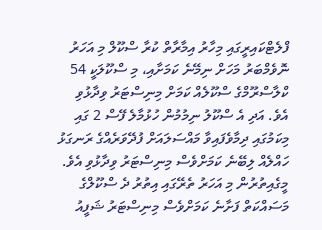ފްލެޓްކައިރީގައި މިހާރު އިމާރާތް ކުރާ ސްކޫލް މި އަހަރު ނޮވެމްބަރު މަހަށް ނިމޭނެ ކަމަށާއި، މި ސްކޫލަކީ 54 ކްލާސްރޫމްގެ ސްކޫލެއް ކަމަށް މިނިސްޓަރު ވިދާޅުވި އެވެ. އަދި އެ ސްކޫލު ނިމުމުން ހުޅުމާލެ ފޭސް 2 ގައި މިކަމުގައި ދިމާވެފައިވާ މައްސަލައަށް ފުދޭވަރެއްގެ ރަނގަޅު ހައްލެއް ލިބޭނެ ކަމަށްވެސް މިނިސްޓަރު ވިދާޅުވި އެވެ.
މީގެއިތުރުން މި އަހަރު ތެރޭގައި އިތުރު ދެ ސްކޫލްގެ މަސައްކަތް ފަށާނެ ކަމަށްވެސް މިނިސްޓަރު ޝަފީއު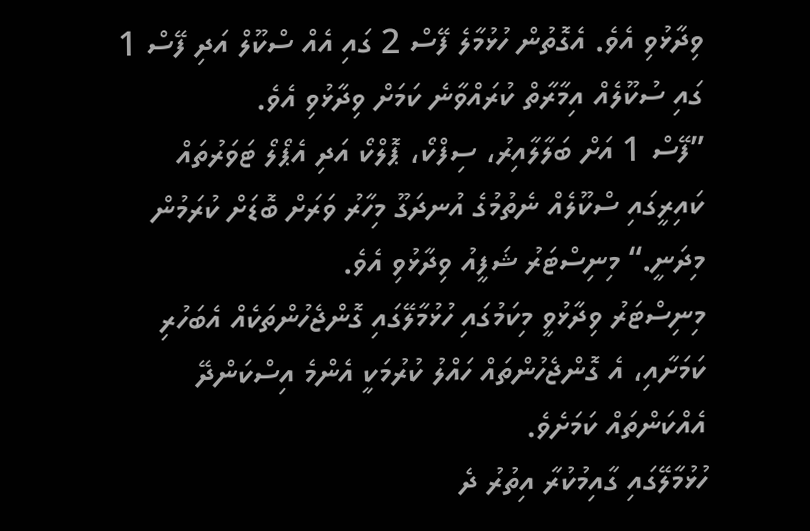ވިދާޅުވި އެވެ. އެގޮތުން ހުޅުމާލެ ފޭސް 2 ގައި އެއް ސްކޫލް އަދި ފޭސް 1 ގައި ސުކޫލެއް އިމާރާތް ކުރައްވާނެ ކަމަށް ވިދާޅުވި އެވެ.
”ފޭސް 1 އަށް ބަލާލާއިރު، ސިފްކޯ، ޕޮލްކޯ އަދި އެޕޯލޯ ޓަވަރުތައް ކައިރީގައި ސްކޫލެއް ނެތުމުގެ އުނދަގޫ މިހާރު ވަރަށް ބޮޑަށް ކުރަމުން މިދަނީ.“ މިނިސްޓަރު ޝަފީއު ވިދާޅުވި އެވެ.
މިނިސްޓަރު ވިދާޅުވީ މިކަމުގައި ހުޅުމާލޭގައި ގޮންޖެހުންތަކެއް އެބަހުރި ކަމަށާއި، އެ ގޮންޖެހުންތައް ހައްލު ކުރުމަކީ އެންމެ އިސްކަންދޭ އެއްކަންތައް ކަމަށެވެ.
ހުޅުމާލޭގައި ގާއިމުކުރާ އިތުރު ދެ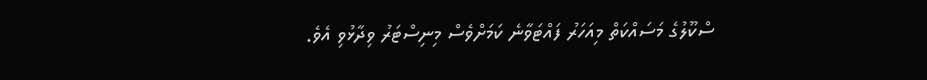ސްކޫލުގެ މަސައްކަތް މިއަހަރު ފައްޓަވާނެ ކަމަށްވެސް މިނިސްޓަރު ވިދާޅުވި އެވެ.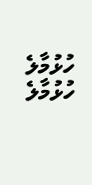ހުޅުމާލެ ހުޅުމާލެ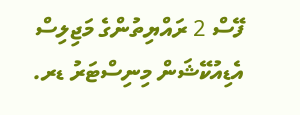ފޭސް 2 ރައްޔިތުންގެ މަޖިލިސް އެޑިއުކޭޝަން މިނިސްޓަރު ޑރ.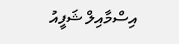އިސްމާއިލް ޝަފީއު